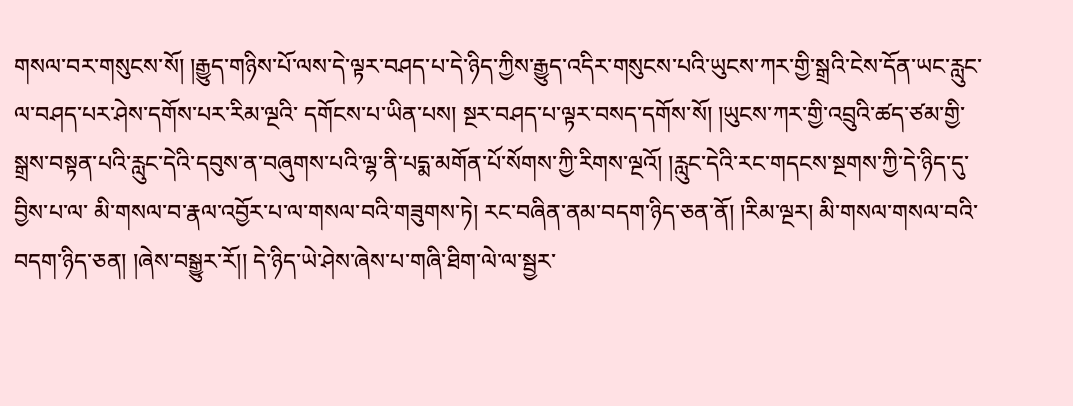གསལ་བར་གསུངས་སོ། །རྒྱུད་གཉིས་པོ་ལས་དེ་ལྟར་བཤད་པ་དེ་ཉིད་ཀྱིས་རྒྱུད་འདིར་གསུངས་པའི་ཡུངས་ཀར་གྱི་སྒྲའི་ངེས་དོན་ཡང་རླུང་ལ་བཤད་པར་ཤེས་དགོས་པར་རིམ་ལྔའི་ དགོངས་པ་ཡིན་པས། སྔར་བཤད་པ་ལྟར་བསད་དགོས་སོ། །ཡུངས་ཀར་གྱི་འབྲུའི་ཚད་ཙམ་གྱི་སྒྲས་བསྟན་པའི་རླུང་དེའི་དབུས་ན་བཞུགས་པའི་ལྷ་ནི་པདྨ་མགོན་པོ་སོགས་ཀྱི་རིགས་ལྔའོ། །རླུང་དེའི་རང་གདངས་སྔགས་ཀྱི་དེ་ཉིད་དུ་བྱིས་པ་ལ་ མི་གསལ་བ་རྣལ་འབྱོར་པ་ལ་གསལ་བའི་གཟུགས་ཏེ། རང་བཞིན་ནམ་བདག་ཉིད་ཅན་ནོ། །རིམ་ལྔར། མི་གསལ་གསལ་བའི་བདག་ཉིད་ཅན། །ཞེས་བསྒྱུར་རོ།། དེ་ཉིད་ཡེ་ཤེས་ཞེས་པ་གཞི་ཐིག་ལེ་ལ་སྦྱར་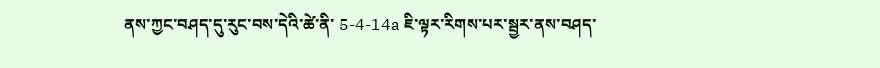ནས་ཀྱང་བཤད་དུ་རུང་བས་དེའི་ཚེ་ནི་ 5-4-14a ཇི་ལྟར་རིགས་པར་སྦྱར་ནས་བཤད་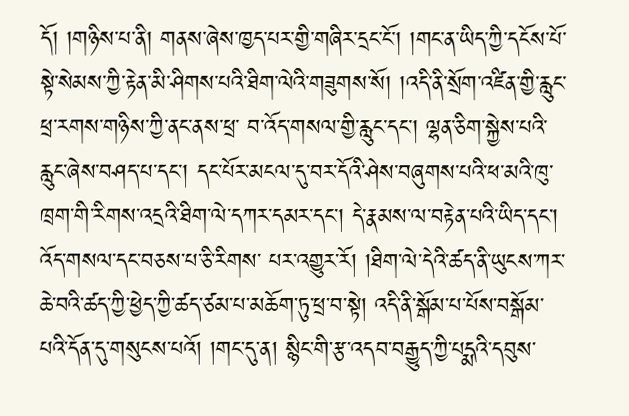དོ། །གཉིས་པ་ནི། གནས་ཞེས་ཁྱད་པར་གྱི་གཞིར་དྲང་ངོ་། །གང་ན་ཡིད་ཀྱི་དངོས་པོ་སྟེ་སེམས་ཀྱི་རྟེན་མི་ཤིགས་པའི་ཐིག་ལེའི་གཟུགས་སོ། །འདི་ནི་སྲོག་འཛིན་གྱི་རླུང་ཕྲ་རགས་གཉིས་ཀྱི་ནང་ནས་ཕྲ་ བ་འོད་གསལ་གྱི་རླུང་དང་། ལྷན་ཅིག་སྐྱེས་པའི་རླུང་ཞེས་བཤད་པ་དང་། དང་པོར་མངལ་དུ་བར་དོའི་ཤེས་བཞུགས་པའི་ཕ་མའི་ཁུ་ཁྲག་གི་རིགས་འདྲའི་ཐིག་ལེ་དཀར་དམར་དང་། དེ་རྣམས་ལ་བརྟེན་པའི་ཡིད་དང་། འོད་གསལ་དང་བཅས་པ་ཅི་རིགས་ པར་འགྱུར་རོ། །ཐིག་ལེ་དེའི་ཚད་ནི་ཡུངས་ཀར་ཆེ་བའི་ཚད་ཀྱི་ཕྱེད་ཀྱི་ཚད་ཙམ་པ་མཆོག་ཏུ་ཕྲ་བ་སྟེ། འདི་ནི་སྒོམ་པ་པོས་བསྒོམ་པའི་དོན་དུ་གསུངས་པའོ། །གང་དུ་ན། སྙིང་གི་རྩ་འདབ་བརྒྱུད་ཀྱི་པདྨའི་དབུས་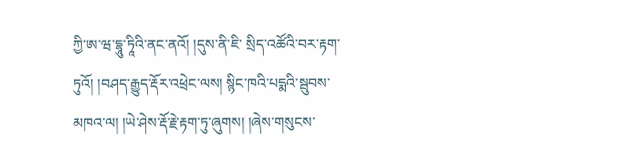ཀྱི་ཨ་ཝ་དྷཱུ་ཏཱིའི་ནང་ནའོ། །དུས་ནི་ཇི་ སྲིད་འཚོའི་བར་རྟག་ཏུའོ། །བཤད་རྒྱུད་རྡོར་འཕྲེང་ལས། སྙིང་ཁའི་པདྨའི་སྦུབས་མཁའ་ལ། །ཡེ་ཤེས་རྡོ་རྗེ་རྟག་ཏུ་ཞུགས། །ཞེས་གསུངས་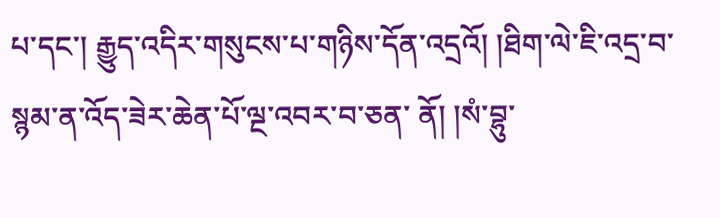པ་དང་། རྒྱུད་འདིར་གསུངས་པ་གཉིས་དོན་འདྲའོ། །ཐིག་ལེ་ཇི་འདྲ་བ་སྙམ་ན་འོད་ཟེར་ཆེན་པོ་ལྔ་འབར་བ་ཅན་ ནོ། །སཾ་བྷུ་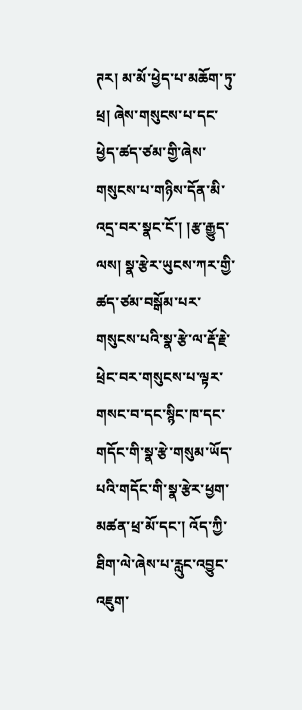ཊར། མ་མོ་ཕྱེད་པ་མཆོག་ཏུ་ཕྲ། ཞེས་གསུངས་པ་དང་ཕྱེད་ཚད་ཙམ་གྱི་ཞེས་གསུངས་པ་གཉིས་དོན་མི་འདྲ་བར་སྣང་ངོ་། །རྩ་རྒྱུད་ལས། སྣ་རྩེར་ཡུངས་ཀར་གྱི་ཚད་ཙམ་བསྒོམ་པར་གསུངས་པའི་སྣ་རྩེ་ལ་རྡོ་རྗེ་ཕྲེང་བར་གསུངས་པ་ལྟར་ གསང་བ་དང་སྙིང་ཁ་དང་གདོང་གི་སྣ་རྩེ་གསུམ་ཡོད་པའི་གདོང་གི་སྣ་རྩེར་ཕྱག་མཚན་ཕྲ་མོ་དང་། འོད་ཀྱི་ཐིག་ལེ་ཞེས་པ་རླུང་འབྱུང་འཇུག་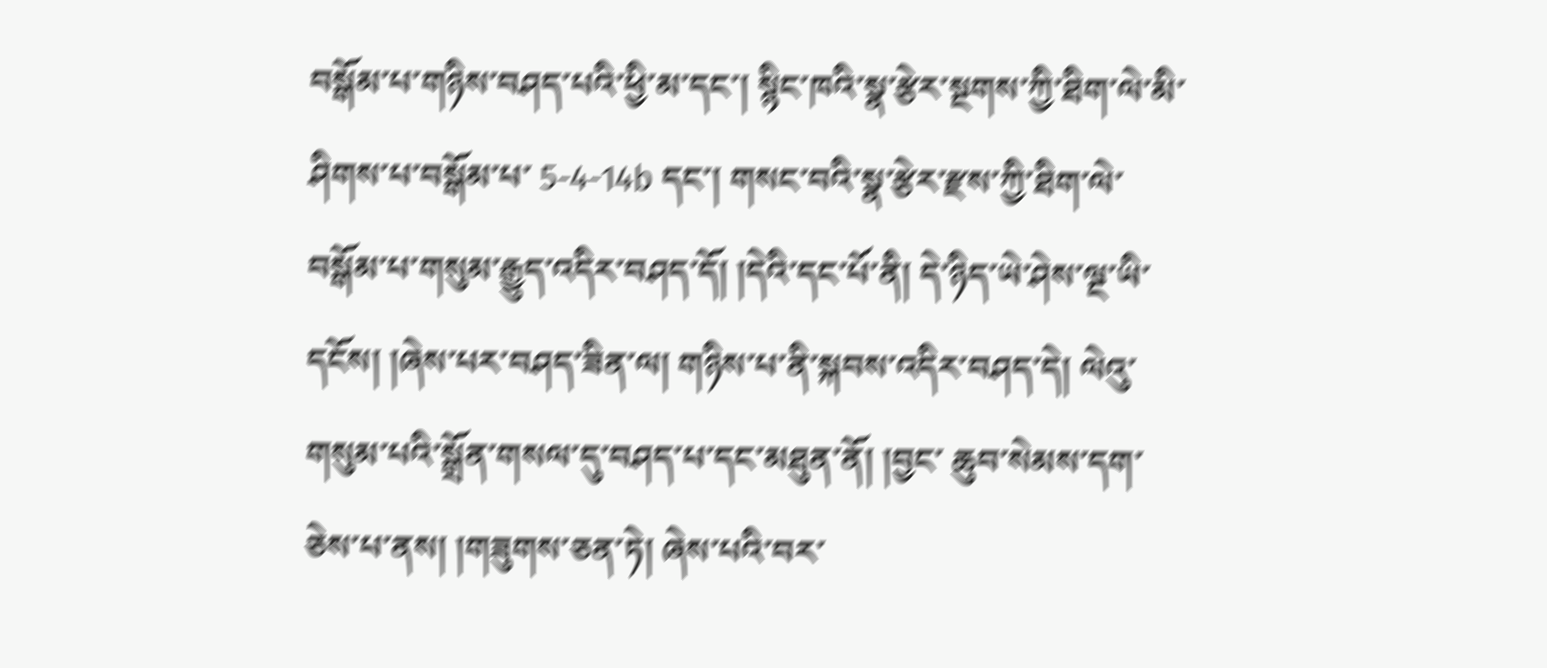བསྒོམ་པ་གཉིས་བཤད་པའི་ཕྱི་མ་དང་། སྙིང་ཁའི་སྣ་རྩེར་སྔགས་ཀྱི་ཐིག་ལེ་མི་ཤིགས་པ་བསྒོམ་པ་ 5-4-14b དང་། གསང་བའི་སྣ་རྩེར་རྫས་ཀྱི་ཐིག་ལེ་བསྒོམ་པ་གསུམ་རྒྱུད་འདིར་བཤད་དོ། །དེའི་དང་པོ་ནི། དེ་ཉིད་ཡེ་ཤེས་ལྔ་ཡི་དངོས། །ཞེས་པར་བཤད་ཟིན་ལ། གཉིས་པ་ནི་སྐབས་འདིར་བཤད་དེ། ལེའུ་གསུམ་པའི་སྒྲོན་གསལ་དུ་བཤད་པ་དང་མཐུན་ནོ། །བྱང་ ཆུབ་སེམས་དག་ཅེས་པ་ནས། །གཟུགས་ཅན་ཏེ། ཞེས་པའི་བར་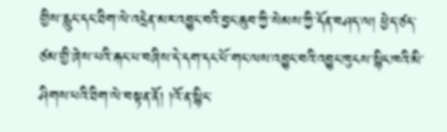གྱིས་རླུང་དང་ཐིག་ལེ་འདྲེན་མར་འབྱུང་བའི་བྱང་ཆུབ་ཀྱི་སེམས་ཀྱི་དོན་བཤད་ལ། ཕྱེད་ཙད་ཙམ་གྱི་ཞེས་པའི་རྐང་པ་བཞིས་དེ་དག་དང་པོ་གང་ལས་འབྱུང་བའི་འབྱུང་ཁུངས་སྙིང་ཁའི་མི་ ཤིགས་པའི་ཐིག་ལེ་བསྟན་ནོ། །འོ་ན་སྙིང་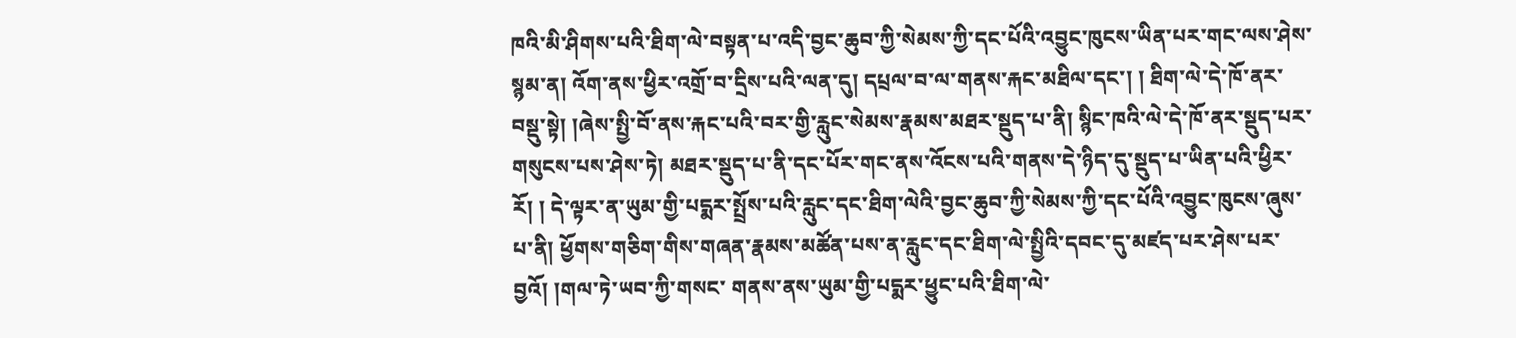ཁའི་མི་ཤིགས་པའི་ཐིག་ལེ་བསྟན་པ་འདི་བྱང་ཆུབ་ཀྱི་སེམས་ཀྱི་དང་པོའི་འབྱུང་ཁུངས་ཡིན་པར་གང་ལས་ཤེས་སྙམ་ན། འོག་ནས་ཕྱིར་འགྲོ་བ་དྲིས་པའི་ལན་དུ། དཔྲལ་བ་ལ་གནས་རྐང་མཐིལ་དང་། ། ཐིག་ལེ་དེ་ཁོ་ནར་བསྡུ་སྟེ། །ཞེས་སྤྱི་བོ་ནས་རྐང་པའི་བར་གྱི་རླུང་སེམས་རྣམས་མཐར་སྡུད་པ་ནི། སྙིང་ཁའི་ལེ་དེ་ཁོ་ནར་སྡུད་པར་གསུངས་པས་ཤེས་ཏེ། མཐར་སྡུད་པ་ནི་དང་པོར་གང་ནས་འོངས་པའི་གནས་དེ་ཉིད་དུ་སྡུད་པ་ཡིན་པའི་ཕྱིར་རོ། ། དེ་ལྟར་ན་ཡུམ་གྱི་པདྨར་སྤྲོས་པའི་རླུང་དང་ཐིག་ལེའི་བྱང་ཆུབ་ཀྱི་སེམས་ཀྱི་དང་པོའི་འབྱུང་ཁུངས་ཞུས་པ་ནི། ཕྱོགས་གཅིག་གིས་གཞན་རྣམས་མཚོན་པས་ན་རླུང་དང་ཐིག་ལེ་སྤྱིའི་དབང་དུ་མཛད་པར་ཤེས་པར་བྱའོ། །གལ་ཏེ་ཡབ་ཀྱི་གསང་ གནས་ནས་ཡུམ་གྱི་པདྨར་ཕྱུང་པའི་ཐིག་ལེ་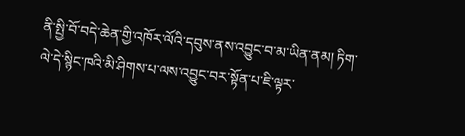ནི་སྤྱི་བོ་བདེ་ཆེན་གྱི་འཁོར་ལོའི་དབུས་ནས་འབྱུང་བ་མ་ཡིན་ནམ། ཏིག་ལེ་དེ་སྙིང་ཁའི་མི་ཤིགས་པ་ལས་འབྱུང་བར་སྟོན་པ་ཇི་ལྟར་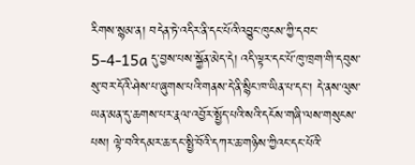རིགས་སྙམ་ན། བདེན་ཏེ་འདིར་ནི་དང་པོའི་འབྱུང་ཁུངས་ཀྱི་དབང་ 5-4-15a དུ་བྱས་པས་སྐྱོན་མེད་དེ། འདི་ལྟར་དང་པོ་ཁུ་ཁྲག་གི་དབུས་སུ་བར་དོའི་ཤེས་པ་ཞུགས་པའི་གནས་དེ་ནི་སྙིང་ཁ་ཡིན་པ་དང་། དེ་ནས་ལུས་ཡན་མན་དུ་ཆགས་པར་རྣལ་འབྱོར་སྤྱོད་པའི་སའི་དངོས་གཞི་ལས་གསུངས་པས། ལྟེ་བའི་དམར་ཆ་དང་སྤྱི་བོའི་དཀར་ཆ་གཉིས་ཀྱིའང་དང་པོའི་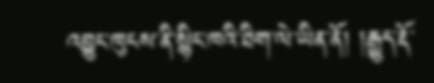འབྱུང་ཁུངས་ནི་སྙིང་ཁའི་ཐིག་ལེ་ཡིན་ནོ། །རྒྱུད་རྡོ་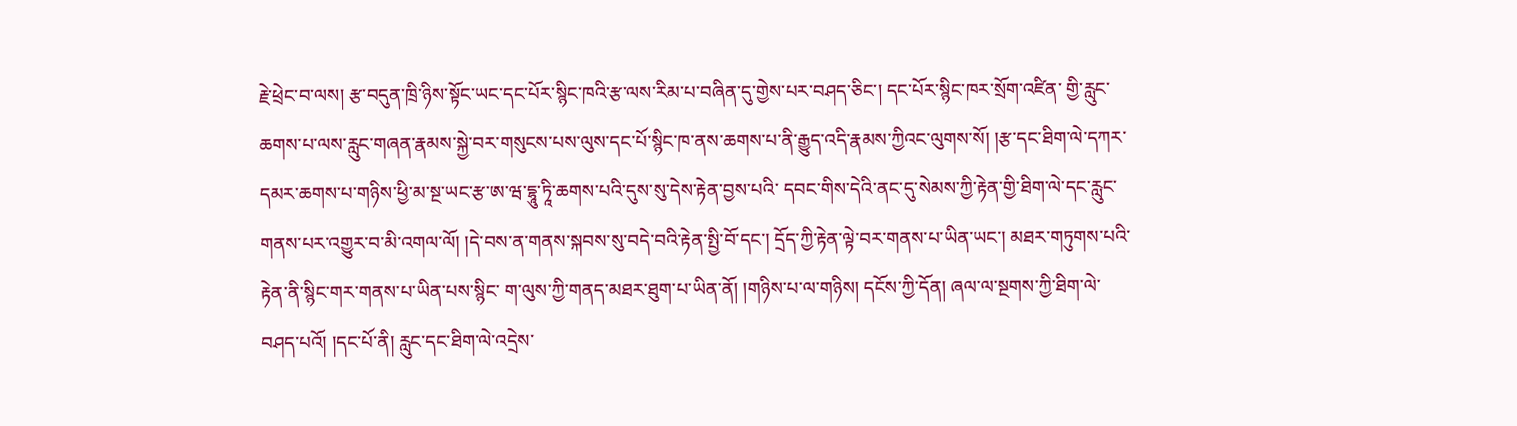རྗེ་ཕྲེང་བ་ལས། རྩ་བདུན་ཁྲི་ཉིས་སྟོང་ཡང་དང་པོར་སྙིང་ཁའི་རྩ་ལས་རིམ་པ་བཞིན་དུ་གྱེས་པར་བཤད་ཅིང་། དང་པོར་སྙིང་ཁར་སྲོག་འཛིན་ གྱི་རླུང་ཆགས་པ་ལས་རླུང་གཞན་རྣམས་སྐྱེ་བར་གསུངས་པས་ལུས་དང་པོ་སྙིང་ཁ་ནས་ཆགས་པ་ནི་རྒྱུད་འདི་རྣམས་ཀྱིའང་ལུགས་སོ། །རྩ་དང་ཐིག་ལེ་དཀར་དམར་ཆགས་པ་གཉིས་ཕྱི་མ་སྔ་ཡང་རྩ་ཨ་ཝ་དྷཱུ་ཏཱི་ཆགས་པའི་དུས་སུ་དེས་རྟེན་བྱས་པའི་ དབང་གིས་དེའི་ནང་དུ་སེམས་ཀྱི་རྟེན་གྱི་ཐིག་ལེ་དང་རླུང་གནས་པར་འགྱུར་བ་མི་འགལ་ལོ། །དེ་བས་ན་གནས་སྐབས་སུ་བདེ་བའི་རྟེན་སྤྱི་བོ་དང་། དྲོད་ཀྱི་རྟེན་ལྟེ་བར་གནས་པ་ཡིན་ཡང་། མཐར་གཏུགས་པའི་རྟེན་ནི་སྙིང་གར་གནས་པ་ཡིན་པས་སྙིང་ ག་ལུས་ཀྱི་གནད་མཐར་ཐུག་པ་ཡིན་ནོ། །གཉིས་པ་ལ་གཉིས། དངོས་ཀྱི་དོན། ཞལ་ལ་སྔགས་ཀྱི་ཐིག་ལེ་བཤད་པའོ། །དང་པོ་ནི། རླུང་དང་ཐིག་ལེ་འདྲེས་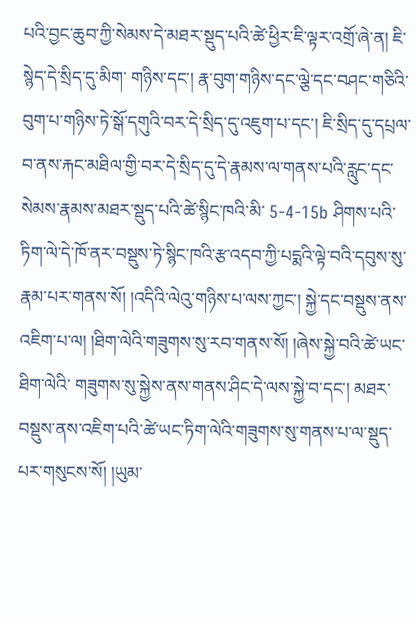པའི་བྱང་ཆུབ་ཀྱི་སེམས་དེ་མཐར་སྡུད་པའི་ཚེ་ཕྱིར་ཇི་ལྟར་འགྲོ་ཞེ་ན། ཇི་སྙེད་དེ་སྲིད་དུ་མིག་ གཉིས་དང་། རྣ་བུག་གཉིས་དང་ལྕེ་དང་བཤང་གཅིའི་བུག་པ་གཉིས་ཏེ་སྒོ་དགུའི་བར་དེ་སྲིད་དུ་འཇུག་པ་དང་། ཇི་སྲིད་དུ་དཔྲལ་བ་ནས་རྐང་མཐིལ་གྱི་བར་དེ་སྲིད་དུ་དེ་རྣམས་ལ་གནས་པའི་རླུང་དང་སེམས་རྣམས་མཐར་སྡུད་པའི་ཚེ་སྙིང་ཁའི་མི་ 5-4-15b ཤིགས་པའི་ཏིག་ལེ་དེ་ཁོ་ནར་བསྡུས་ཏེ་སྙིང་ཁའི་རྩ་འདབ་ཀྱི་པདྨའི་ལྟེ་བའི་དབུས་སུ་རྣམ་པར་གནས་སོ། །འདིའི་ལེའུ་གཉིས་པ་ལས་ཀྱང་། སྐྱེ་དང་བསྡུས་ནས་འཇིག་པ་ལ། །ཐིག་ལེའི་གཟུགས་སུ་རབ་གནས་སོ། །ཞེས་སྐྱེ་བའི་ཚེ་ཡང་ཐིག་ལེའི་ གཟུགས་སུ་སྐྱེས་ནས་གནས་ཤིང་དེ་ལས་སྐྱེ་བ་དང་། མཐར་བསྡུས་ནས་འཇིག་པའི་ཚེ་ཡང་ཏིག་ལེའི་གཟུགས་སུ་གནས་པ་ལ་སྡུད་པར་གསུངས་སོ། །ཡུམ་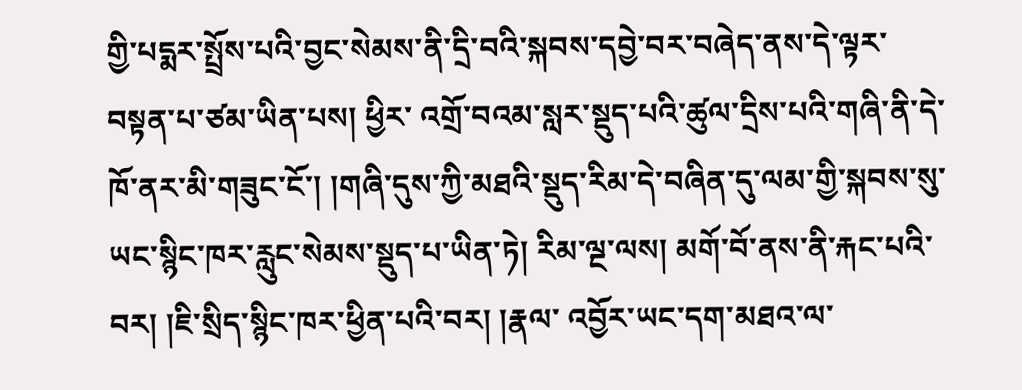གྱི་པདྨར་སྤྲོས་པའི་བྱང་སེམས་ནི་དྲི་བའི་སྐབས་དབྱེ་བར་བཞེད་ནས་དེ་ལྟར་བསྟན་པ་ཙམ་ཡིན་པས། ཕྱིར་ འགྲོ་བའམ་སླར་སྡུད་པའི་ཚུལ་དྲིས་པའི་གཞི་ནི་དེ་ཁོ་ནར་མི་གཟུང་ངོ་། །གཞི་དུས་ཀྱི་མཐའི་སྡུད་རིམ་དེ་བཞིན་དུ་ལམ་གྱི་སྐབས་སུ་ཡང་སྙིང་ཁར་རླུང་སེམས་སྡུད་པ་ཡིན་ཏེ། རིམ་ལྔ་ལས། མགོ་བོ་ནས་ནི་རྐང་པའི་བར། །ཇི་སྲིད་སྙིང་ཁར་ཕྱིན་པའི་བར། །རྣལ་ འབྱོར་ཡང་དག་མཐའ་ལ་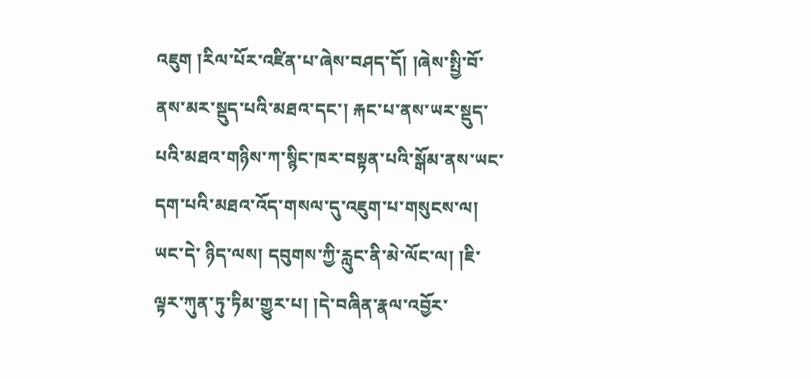འཇུག །རིལ་པོར་འཛིན་པ་ཞེས་བཤད་དོ། །ཞེས་སྤྱི་བོ་ནས་མར་སྡུད་པའི་མཐའ་དང་། རྐང་པ་ནས་ཡར་སྡུད་པའི་མཐའ་གཉིས་ཀ་སྙིང་ཁར་བསྟན་པའི་སྒོམ་ནས་ཡང་དག་པའི་མཐའ་འོད་གསལ་དུ་འཇུག་པ་གསུངས་ལ། ཡང་དེ་ ཉིད་ལས། དབུགས་ཀྱི་རླུང་ནི་མེ་ལོང་ལ། །ཇི་ལྟར་ཀུན་ཏུ་ཏིམ་གྱུར་པ། །དེ་བཞིན་རྣལ་འབྱོར་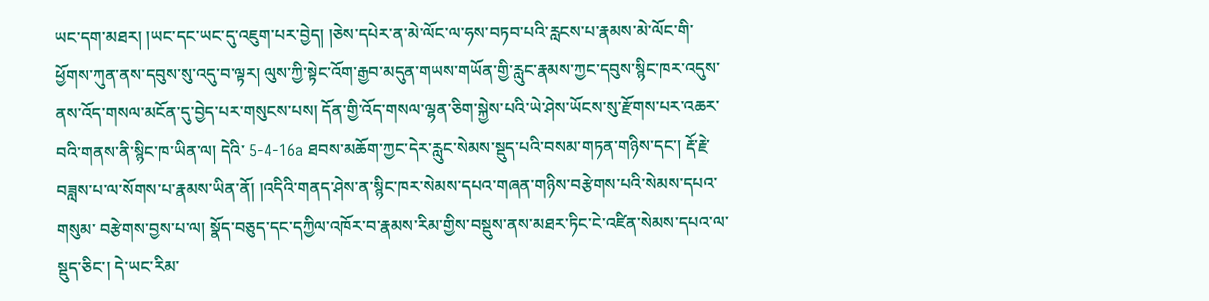ཡང་དག་མཐར། །ཡང་དང་ཡང་དུ་འཇུག་པར་བྱེད། །ཅེས་དཔེར་ན་མེ་ལོང་ལ་ཧས་བཏབ་པའི་རླངས་པ་རྣམས་མེ་ལོང་གི་ཕྱོགས་ཀུན་ནས་དབུས་སུ་འདུ་བ་ལྟར། ལུས་ཀྱི་སྟེང་འོག་རྒྱབ་མདུན་གཡས་གཡོན་གྱི་རླུང་རྣམས་ཀྱང་དབུས་སྙིང་ཁར་འདུས་ནས་འོད་གསལ་མངོན་དུ་བྱེད་པར་གསུངས་པས། དོན་གྱི་འོད་གསལ་ལྷན་ཅིག་སྐྱེས་པའི་ཡེ་ཤེས་ཡོངས་སུ་རྫོགས་པར་འཆར་བའི་གནས་ནི་སྙིང་ཁ་ཡིན་ལ། དེའི་ 5-4-16a ཐབས་མཆོག་ཀྱང་དེར་རླུང་སེམས་སྡུད་པའི་བསམ་གཏན་གཉིས་དང་། རྡོ་རྗེ་བཟླས་པ་ལ་སོགས་པ་རྣམས་ཡིན་ནོ། །འདིའི་གནད་ཤེས་ན་སྙིང་ཁར་སེམས་དཔའ་གཞན་གཉིས་བརྩེགས་པའི་སེམས་དཔའ་གསུམ་ བརྩེགས་བྱས་པ་ལ། སྣོད་བཅུད་དང་དཀྱིལ་འཁོར་བ་རྣམས་རིམ་གྱིས་བསྡུས་ནས་མཐར་ཏིང་ངེ་འཛིན་སེམས་དཔའ་ལ་སྡུད་ཅིང་། དེ་ཡང་རིམ་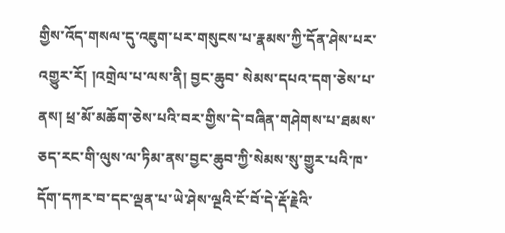གྱིས་འོད་གསལ་དུ་འཇུག་པར་གསུངས་པ་རྣམས་ཀྱི་དོན་ཤེས་པར་འགྱུར་རོ། །འགྲེལ་པ་ལས་ནི། བྱང་ཆུབ་ སེམས་དཔའ་དག་ཅེས་པ་ནས། ཕྲ་མོ་མཆོག་ཅེས་པའི་བར་གྱིས་དེ་བཞིན་གཤེགས་པ་ཐམས་ཅད་རང་གི་ལུས་ལ་ཏིམ་ནས་བྱང་ཆུབ་ཀྱི་སེམས་སུ་གྱུར་པའི་ཁ་དོག་དཀར་བ་དང་ལྡན་པ་ཡེ་ཤེས་ལྔའི་ངོ་བོ་དེ་རྡོ་རྗེའི་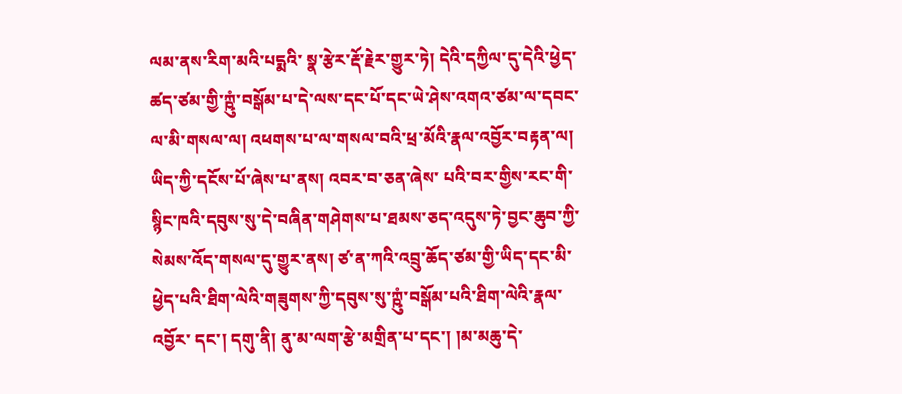ལམ་ནས་རིག་མའི་པདྨའི་ སྣ་རྩེར་རྡོ་རྗེར་གྱུར་ཏེ། དེའི་དཀྱིལ་དུ་དེའི་ཕྱེད་ཚད་ཙམ་གྱི་ཀྵུཾ་བསྒོམ་པ་དེ་ལས་དང་པོ་དང་ཡེ་ཤེས་འགའ་ཙམ་ལ་དབང་ལ་མི་གསལ་ལ། འཕགས་པ་ལ་གསལ་བའི་ཕྲ་མོའི་རྣལ་འབྱོར་བརྟན་ལ། ཡིད་ཀྱི་དངོས་པོ་ཞེས་པ་ནས། འབར་བ་ཅན་ཞེས་ པའི་བར་གྱིས་རང་གི་སྙིང་ཁའི་དབུས་སུ་དེ་བཞིན་གཤེགས་པ་ཐམས་ཅད་འདུས་ཏེ་བྱང་ཆུབ་ཀྱི་སེམས་འོད་གསལ་དུ་གྱུར་ནས། ཙ་ན་ཀའི་འབྲུ་ཆོད་ཙམ་གྱི་ཡིད་དང་མི་ཕྱེད་པའི་ཐིག་ལེའི་གཟུགས་ཀྱི་དབུས་སུ་ཀྵུཾ་བསྒོམ་པའི་ཐིག་ལེའི་རྣལ་འབྱོར་ དང་། དགུ་ནི། ནུ་མ་ལག་རྩེ་མགྲིན་པ་དང་། །མ་མཆུ་དེ་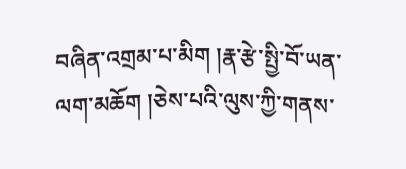བཞིན་འགྲམ་པ་མིག །རྣ་རྩེ་སྤྱི་བོ་ཡན་ལག་མཆོག །ཅེས་པའི་ལུས་ཀྱི་གནས་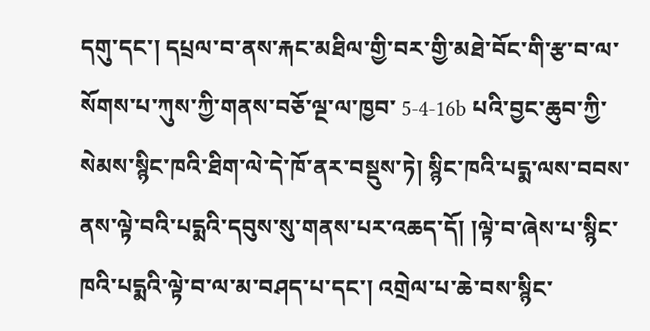དགུ་དང་། དཔྲལ་བ་ནས་རྐང་མཐིལ་གྱི་བར་གྱི་མཐེ་བོང་གི་རྩ་བ་ལ་སོགས་པ་ཀུས་ཀྱི་གནས་བཅོ་ལྔ་ལ་ཁྱབ་ 5-4-16b པའི་བྱང་ཆུབ་ཀྱི་སེམས་སྙིང་ཁའི་ཐིག་ལེ་དེ་ཁོ་ནར་བསྡུས་ཏེ། སྙིང་ཁའི་པདྨ་ལས་བབས་ནས་ལྟེ་བའི་པདྨའི་དབུས་སུ་གནས་པར་འཆད་དོ། །ལྟེ་བ་ཞེས་པ་སྙིང་ཁའི་པདྨའི་ལྟེ་བ་ལ་མ་བཤད་པ་དང་། འགྲེལ་པ་ཆེ་བས་སྙིང་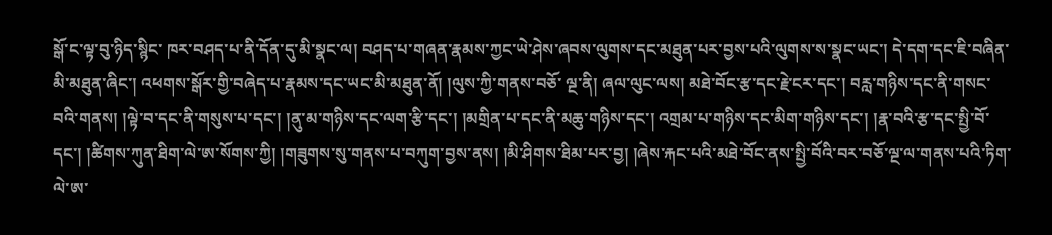སྒོ་ང་ལྟ་བུ་ཉིད་སྙིང་ ཁར་བཤད་པ་ནི་དོན་དུ་མི་སྣང་ལ། བཤད་པ་གཞན་རྣམས་ཀྱང་ཡེ་ཤེས་ཞབས་ལུགས་དང་མཐུན་པར་བྱས་པའི་ལུགས་ས་སྣང་ཡང་། དེ་དག་དང་ཇི་བཞིན་མི་མཐུན་ཞིང་། འཕགས་སྒོར་གྱི་བཞེད་པ་རྣམས་དང་ཡང་མི་མཐུན་ནོ། །ལུས་ཀྱི་གནས་བཅོ་ ལྔ་ནི། ཞལ་ལུང་ལས། མཐེ་བོང་རྩ་དང་རྗེ་ངར་དང་། བརླ་གཉིས་དང་ནི་གསང་བའི་གནས། །ལྟེ་བ་དང་ནི་གསུས་པ་དང་། །ནུ་མ་གཉིས་དང་ལག་རྩི་དང་། །མགྲིན་པ་དང་ནི་མཆུ་གཉིས་དང་། འགྲམ་པ་གཉིས་དང་མིག་གཉིས་དང་། །རྣ་བའི་རྩ་དང་སྤྱི་བོ་ དང་། །ཚིགས་ཀུན་ཐིག་ལེ་ཨ་སོགས་ཀྱི། །གཟུགས་སུ་གནས་པ་བཀུག་བྱས་ནས། །མི་ཤིགས་ཐིམ་པར་བྱ། །ཞེས་རྐང་པའི་མཐེ་བོང་ནས་སྤྱི་བོའི་བར་བཅོ་ལྔ་ལ་གནས་པའི་ཏིག་ལེ་ཨ་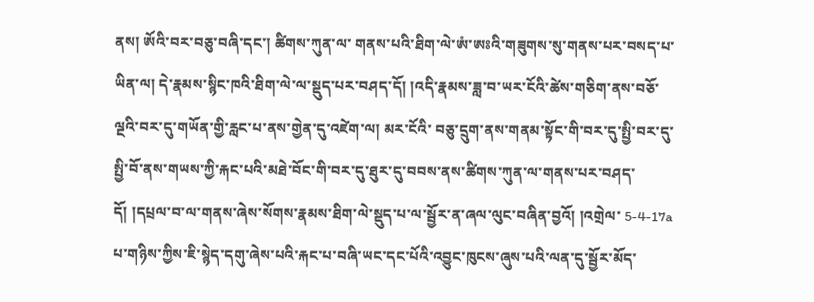ནས། ཨོའི་བར་བཅུ་བཞི་དང་། ཚིགས་ཀུན་ལ་ གནས་པའི་ཐིག་ལེ་ཨཾ་ཨཿའི་གཟུགས་སུ་གནས་པར་བསད་པ་ཡིན་ལ། དེ་རྣམས་སྙིང་ཁའི་ཐིག་ལེ་ལ་སྡུད་པར་བཤད་དོ། །འདི་རྣམས་ཟླ་བ་ཡར་ངོའི་ཚེས་གཅིག་ནས་བཅོ་ལྔའི་བར་དུ་གཡོན་གྱི་རླང་པ་ནས་གྱེན་དུ་འཛེག་ལ། མར་ངོའི་ བཅུ་དྲུག་ནས་གནམ་སྟོང་གི་བར་དུ་སྤྱི་བར་དུ་སྤྱི་བོ་ནས་གཡས་ཀྱི་རྐང་པའི་མཐེ་བོང་གི་བར་དུ་ཐུར་དུ་བབས་ནས་ཚིགས་ཀུན་ལ་གནས་པར་བཤད་དོ། །དཔྲལ་བ་ལ་གནས་ཞེས་སོགས་རྣམས་ཐིག་ལེ་སྡུད་པ་ལ་སྦྱོར་ན་ཞལ་ལུང་བཞིན་བྱའོ། །འགྲེལ་ 5-4-17a པ་གཉིས་ཀྱིས་ཇི་སྙེད་དགུ་ཞེས་པའི་རྐང་པ་བཞི་ཡང་དང་པོའི་འབྱུང་ཁུངས་ཞུས་པའི་ལན་དུ་སྦྱོར་མོད་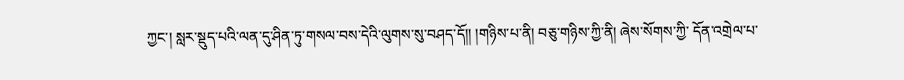ཀྱང་། སླར་སྡུད་པའི་ལན་དུ་ཤིན་ཏུ་གསལ་བས་དེའི་ལུགས་སུ་བཤད་དོ།། །གཉིས་པ་ནི། བཅུ་གཉིས་ཀྱི་ནི། ཞེས་སོགས་ཀྱི་ དོན་འགྲེལ་པ་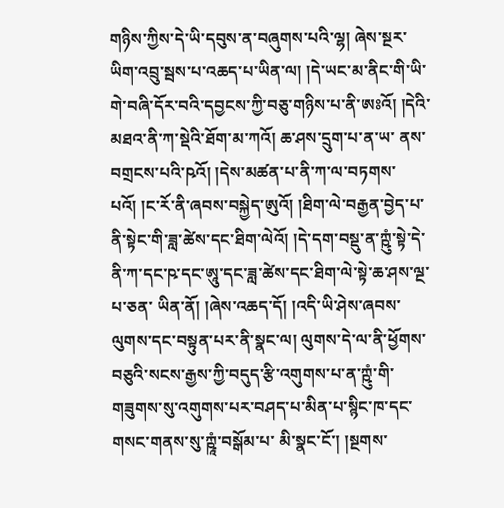གཉིས་ཀྱིས་དེ་ཡི་དབུས་ན་བཞུགས་པའི་ལྷ། ཞེས་སྔར་ཡིག་འབྲུ་སྦས་པ་འཆད་པ་ཡིན་ལ། །དེ་ཡང་མ་ནིང་གི་ཡི་གེ་བཞི་དོར་བའི་དབྱངས་ཀྱི་བཅུ་གཉིས་པ་ནི་ཨཿའོ། །དེའི་མཐའ་ནི་ཀ་སྡེའི་ཐོག་མ་ཀའོ། ཆ་ཤས་དྲུག་པ་ན་ཡ་ ནས་བགྲངས་པའི་ཥའོ། །དེས་མཚན་པ་ནི་ཀ་ལ་བཏགས་པའོ། །ང་རོ་ནི་ཞབས་བསྐྱེད་ཨུའོ། །ཐིག་ལེ་བརྒྱན་བྱེད་པ་ནི་སྟེང་གི་ཟླ་ཚེས་དང་ཐིག་ལེའོ། །དེ་དག་བསྡུ་ན་ཀྵུཾ་སྟེ་དེ་ནི་ཀ་དང་ཥ་དང་ཨཱུ་དང་ཟླ་ཚེས་དང་ཐིག་ལེ་སྟེ་ཆ་ཤས་ལྔ་པ་ཅན་ ཡིན་ནོ། །ཞེས་འཆད་དོ། །འདི་ཡི་ཤེས་ཞབས་ལུགས་དང་བསྟུན་པར་ནི་སྣང་ལ། ལུགས་དེ་ལ་ནི་ཕྱོགས་བཅུའི་སངས་རྒྱས་ཀྱི་བདུད་རྩི་འགུགས་པ་ན་ཀྵུཾ་གི་གཟུགས་སུ་འགུགས་པར་བཤད་པ་མིན་པ་སྙིང་ཁ་དང་གསང་གནས་སུ་ཀྵཱཾ་བསྒོམ་པ་ མི་སྣང་ངོ་། །སྔགས་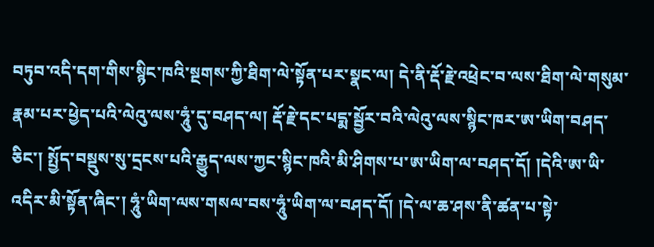བཏུབ་འདི་དག་གིས་སྙིང་ཁའི་སྔགས་ཀྱི་ཐིག་ལེ་སྟོན་པར་སྣང་ལ། དེ་ནི་རྡོ་རྗེ་འཕྲེང་བ་ལས་ཐིག་ལེ་གསུམ་རྣམ་པར་ཕྱེད་པའི་ལེའུ་ལས་ཧཱུཾ་དུ་བཤད་ལ། རྡོ་རྗེ་དང་པདྨ་སྦྱོར་བའི་ལེའུ་ལས་སྙིང་ཁར་ཨ་ཡིག་བཤད་ཅིང་། སྤྱོད་བསྡུས་སུ་དྲངས་པའི་རྒྱུད་ལས་ཀྱང་སྙིང་ཁའི་མི་ཤིགས་པ་ཨ་ཡིག་ལ་བཤད་དོ། །དེའི་ཨ་ཡི་འདིར་མི་སྟོན་ཞིང་། ཧཱུཾ་ཡིག་ལས་གསལ་བས་ཧཱུཾ་ཡིག་ལ་བཤད་དོ། །དེ་ལ་ཆ་ཤས་ནི་ཚན་པ་སྟེ་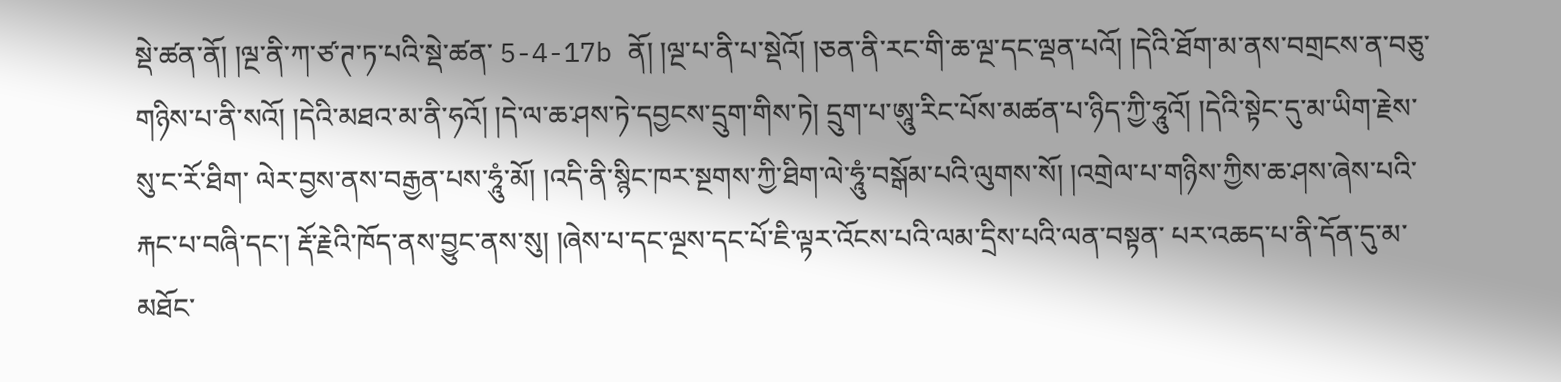སྡེ་ཚན་ནོ། །ལྔ་ནི་ཀ་ཙ་ཊ་ཏ་པའི་སྡེ་ཚན་ 5-4-17b ནོ། །ལྔ་པ་ནི་པ་སྡེའོ། །ཅན་ནི་རང་གི་ཆ་ལྔ་དང་ལྡན་པའོ། །དེའི་ཐོག་མ་ནས་བགྲངས་ན་བཅུ་གཉིས་པ་ནི་སའོ། །དེའི་མཐའ་མ་ནི་ཧའོ། །དེ་ལ་ཆ་ཤས་ཏེ་དབྱངས་དྲུག་གིས་ཏེ། དྲུག་པ་ཨཱུ་རིང་པོས་མཚན་པ་ཉིད་ཀྱི་ཧཱུའོ། །དེའི་སྟེང་དུ་མ་ཡིག་རྗེས་སུ་ང་རོ་ཐིག་ ལེར་བྱས་ནས་བརྒྱན་པས་ཧཱུཾ་མོ། །འདི་ནི་སྙིང་ཁར་སྔགས་ཀྱི་ཐིག་ལེ་ཧཱུཾ་བསྒོམ་པའི་ལུགས་སོ། །འགྲེལ་པ་གཉིས་ཀྱིས་ཆ་ཤས་ཞེས་པའི་རྐང་པ་བཞི་དང་། རྡོ་རྗེའི་ཁོད་ནས་བྱུང་ནས་སུ། །ཞེས་པ་དང་ལྔས་དང་པོ་ཇི་ལྟར་འོངས་པའི་ལམ་དྲིས་པའི་ལན་བསྟན་ པར་འཆད་པ་ནི་དོན་དུ་མ་མཐོང་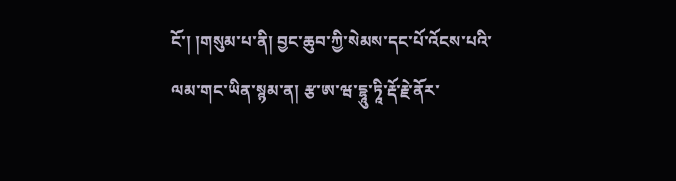ངོ་། །གསུམ་པ་ནི། བྱང་ཆུབ་ཀྱི་སེམས་དང་པོ་འོངས་པའི་ལམ་གང་ཡིན་སྙམ་ན། རྩ་ཨ་ཝ་དྷཱུ་ཏཱི་རྡོ་རྗེ་ནོར་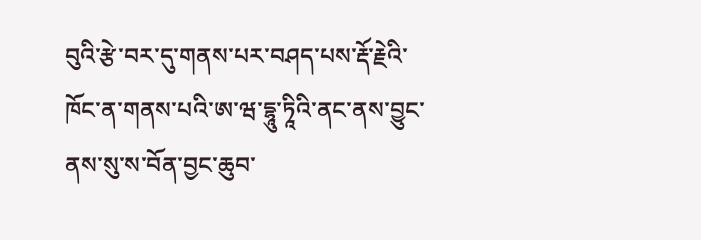བུའི་རྩེ་བར་དུ་གནས་པར་བཤད་པས་རྡོ་རྗེའི་ཁོང་ན་གནས་པའི་ཨ་ཝ་དྷཱུ་ཏཱིའི་ནང་ནས་བྱུང་ནས་སུ་ས་བོན་བྱང་ཆུབ་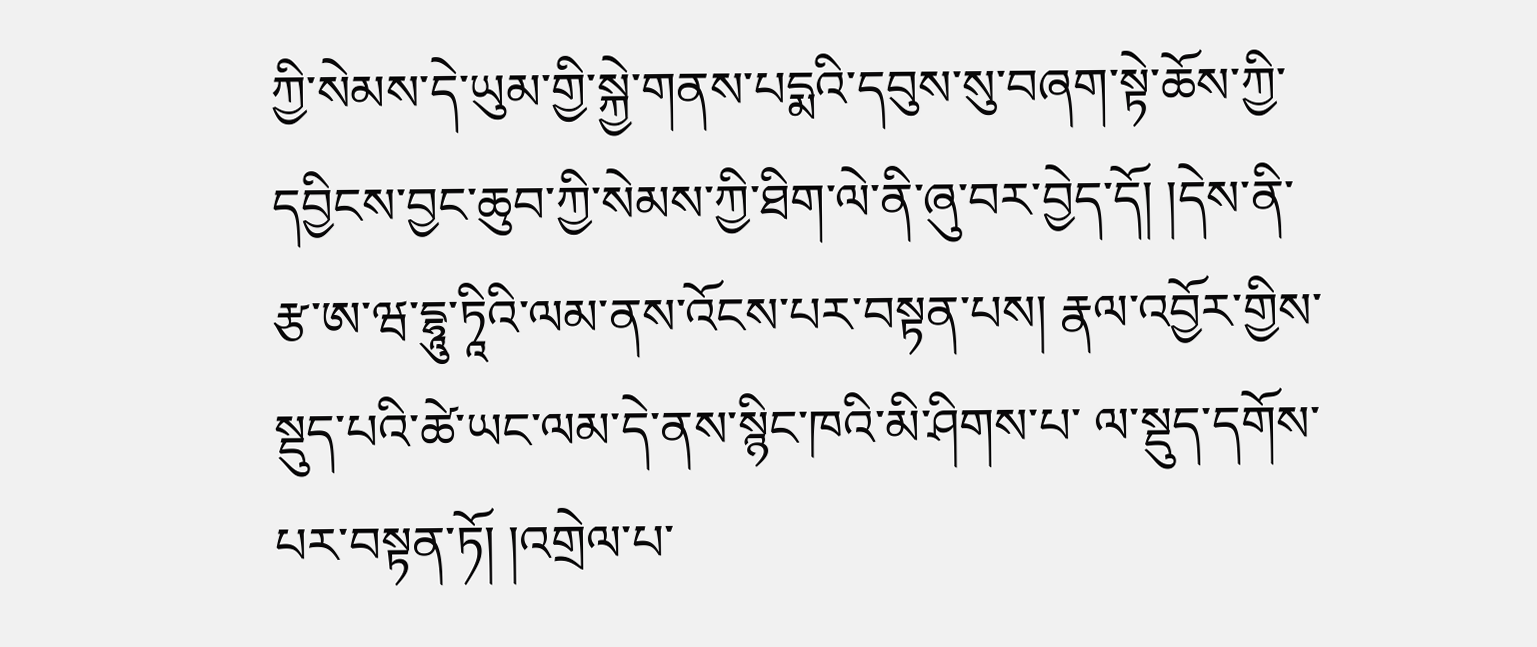ཀྱི་སེམས་དེ་ཡུམ་གྱི་སྐྱེ་གནས་པདྨའི་དབུས་སུ་བཞག་སྟེ་ཆོས་ཀྱི་དབྱིངས་བྱང་ཆུབ་ཀྱི་སེམས་ཀྱི་ཐིག་ལེ་ནི་ཞུ་བར་བྱེད་དོ། །དེས་ནི་རྩ་ཨ་ཝ་དྷཱུ་ཏཱིའི་ལམ་ནས་འོངས་པར་བསྟན་པས། རྣལ་འབྱོར་གྱིས་སྡུད་པའི་ཚེ་ཡང་ལམ་དེ་ནས་སྙིང་ཁའི་མི་ཤིགས་པ་ ལ་སྡུད་དགོས་པར་བསྟན་ཏོ། །འགྲེལ་པ་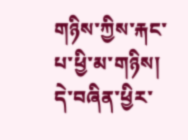གཉིས་ཀྱིས་རྐང་པ་ཕྱི་མ་གཉིས། དེ་བཞིན་ཕྱིར་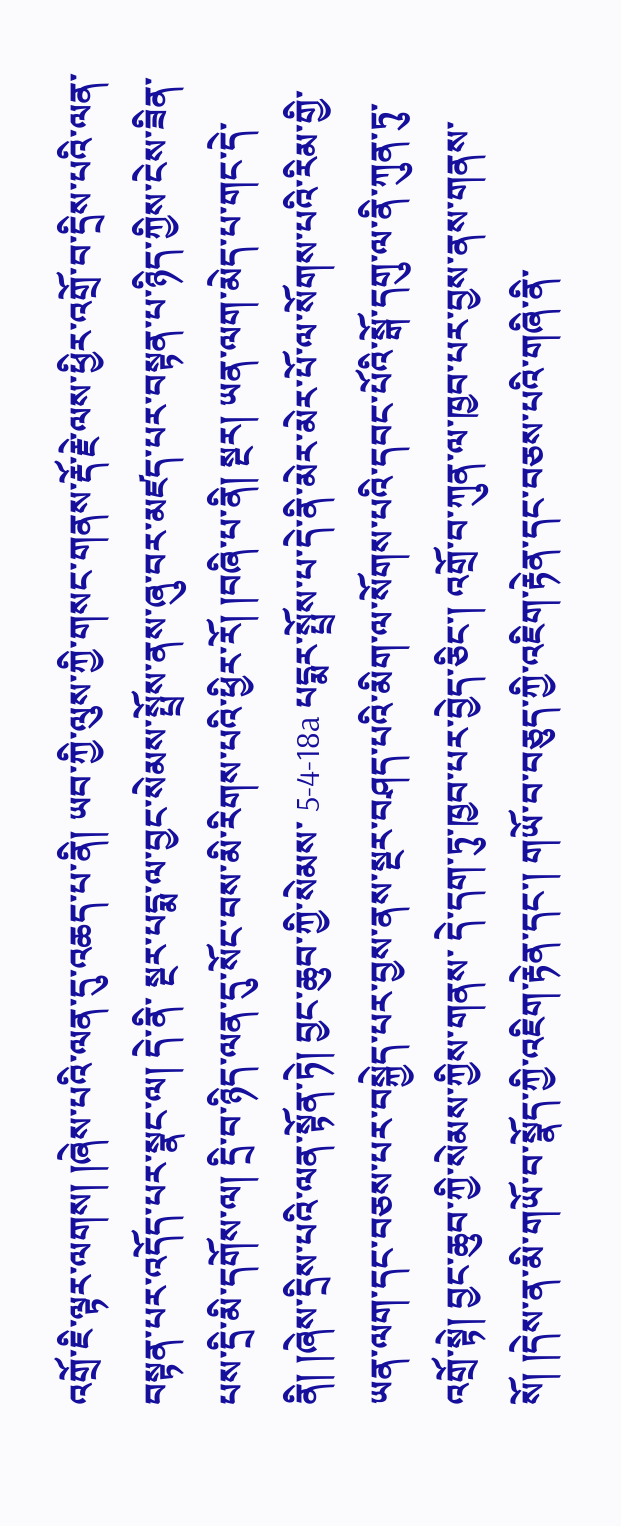འགྲོ་ཇི་ལྟར་ལགས། །ཞེས་པའི་ལན་དུ་འཆད་པ་ནི། ཡབ་ཀྱི་ལུས་ཀྱི་གསང་གནས་རྡོ་རྗེ་ལས་ཕྱིར་འགྲོ་བ་དྲིས་པའི་ལན་བསྟན་པར་འདོད་པར་སྣང་ལ། དེ་ནི་ སྔར་པདྨ་ལ་བྱང་སེམས་སྤྲོས་ནས་ཞུ་བར་མཛད་པར་བསྟན་པ་ཉིད་ཀྱིས་ངེས་ཟིན་པས་དྲི་མི་དགོས་ལ། དྲི་བ་ཉིད་ལན་དུ་སོང་བས་མི་རིགས་པའི་ཕྱིར་རོ། །བཞི་པ་ནི། སྔར། ཡན་ལག་མེད་པ་གང་དེ་ནི། །ཞེས་དྲིས་པའི་ལན་སྟོན་ཏེ། བྱང་ཆུབ་ཀྱི་སེམས་ 5-4-18a པདྨར་སྤྲོས་པ་དེ་ནི་མེར་མེར་པོ་ལ་སོགས་པའི་རིམ་གྱི་ཡན་ལག་དང་བཅས་པར་བསྐྱེད་པར་བྱས་ནས་སྔར་བཤད་པའི་མིག་ལ་སོགས་པའི་དབང་པོའི་སྒོ་དགུ་ལ་ནི་ཀུན་ཏུ་འགྲོ་སྟེ། བྱང་ཆུབ་ཀྱི་སེམས་ཀྱིས་གནས་ དེ་དག་ཏུ་ཁྱབ་པར་བྱེད་ཅིང་། འགྲོ་བ་ཀུན་ལ་ཁྱབ་པར་བྱས་ནས་གནས་སོ། །དེས་ན་མི་གཡོ་བ་སྣོད་ཀྱི་འཇིག་རྟེན་དང་། གཡོ་བ་བཅུད་ཀྱི་འཇིག་རྟེན་དང་བཅས་པའི་གཞི་ནི་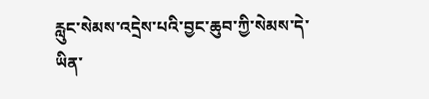རླུང་སེམས་འདྲེས་པའི་བྱང་ཆུབ་ཀྱི་སེམས་དེ་ཡིན་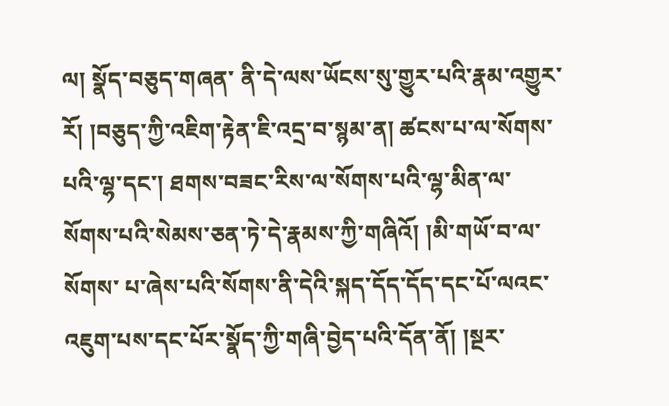ལ། སྣོད་བཅུད་གཞན་ ནི་དེ་ལས་ཡོངས་སུ་གྱུར་པའི་རྣམ་འགྱུར་རོ། །བཅུད་ཀྱི་འཇིག་རྟེན་ཇི་འདྲ་བ་སྙམ་ན། ཚངས་པ་ལ་སོགས་པའི་ལྷ་དང་། ཐགས་བཟང་རིས་ལ་སོགས་པའི་ལྷ་མིན་ལ་སོགས་པའི་སེམས་ཅན་ཏེ་དེ་རྣམས་ཀྱི་གཞིའོ། །མི་གཡོ་བ་ལ་སོགས་ པ་ཞེས་པའི་སོགས་ནི་དེའི་སྐད་དོད་དོད་དང་པོ་ལའང་འཇུག་པས་དང་པོར་སྣོད་ཀྱི་གཞི་བྱེད་པའི་དོན་ནོ། །སྔར་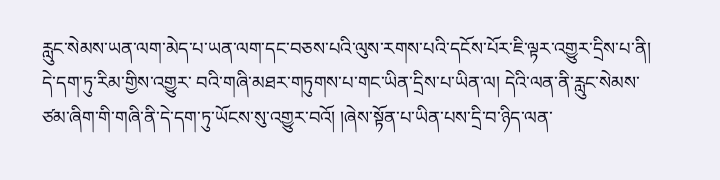རླུང་སེམས་ཡན་ལག་མེད་པ་ཡན་ལག་དང་བཅས་པའི་ལུས་རགས་པའི་དངོས་པོར་ཇི་ལྟར་འགྱུར་དྲིས་པ་ནི། དེ་དག་ཏུ་རིམ་གྱིས་འགྱུར་ བའི་གཞི་མཐར་གཏུགས་པ་གང་ཡིན་དྲིས་པ་ཡིན་ལ། དེའི་ལན་ནི་རླུང་སེམས་ཙམ་ཞིག་གི་གཞི་ནི་དེ་དག་ཏུ་ཡོངས་སུ་འགྱུར་བའོ། །ཞེས་སྟོན་པ་ཡིན་པས་དྲི་བ་ཉིད་ལན་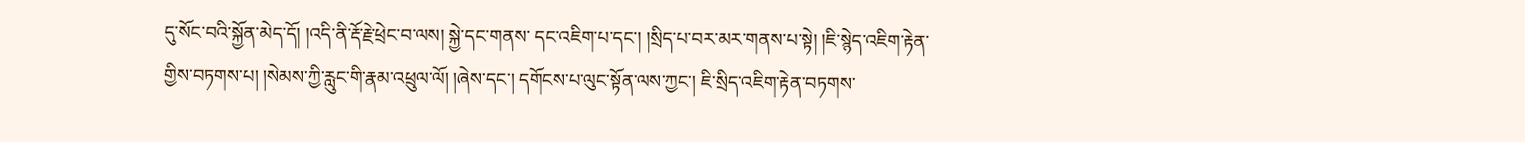དུ་སོང་བའི་སྐྱོན་མེད་དོ། །འདི་ནི་རྡོ་རྗེ་ཕྲེང་བ་ལས། སྐྱེ་དང་གནས་ དང་འཇིག་པ་དང་། །སྲིད་པ་བར་མར་གནས་པ་སྟེ། །ཇི་སྙེད་འཇིག་རྟེན་གྱིས་བཏགས་པ། །སེམས་ཀྱི་རླུང་གི་རྣམ་འཕྲུལ་ལོ། །ཞེས་དང་། དགོངས་པ་ལུང་སྟོན་ལས་ཀྱང་། ཇི་སྲིད་འཇིག་རྟེན་བཏགས་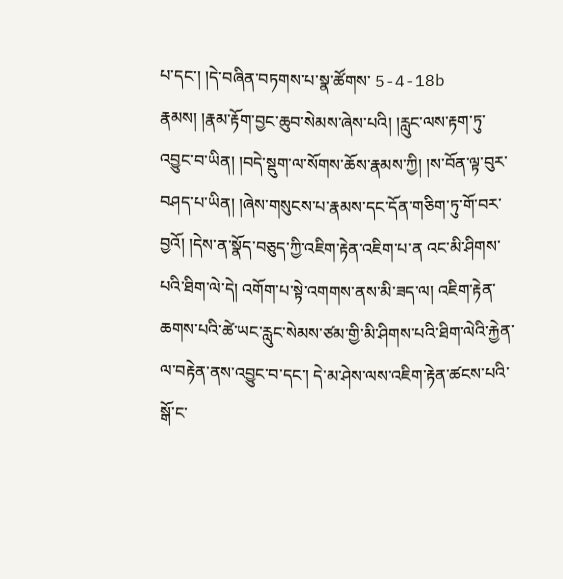པ་དང་། །དེ་བཞིན་བཏགས་པ་སྣ་ཚོགས་ 5-4-18b རྣམས། །རྣམ་རྟོག་བྱང་ཆུབ་སེམས་ཞེས་པའི། །རླུང་ལས་རྟག་ཏུ་འབྱུང་བ་ཡིན། །བདེ་སྡུག་ལ་སོགས་ཆོས་རྣམས་ཀྱི། །ས་བོན་ལྟ་བུར་བཤད་པ་ཡིན། །ཞེས་གསུངས་པ་རྣམས་དང་དོན་གཅིག་ཏུ་གོ་བར་བྱའོ། །དེས་ན་སྣོད་བཅུད་ཀྱི་འཇིག་རྟེན་འཇིག་པ་ན འང་མི་ཤིགས་པའི་ཐིག་ལེ་དེ། འགོག་པ་སྟེ་འགགས་ནས་མི་ཟད་ལ། འཇིག་རྟེན་ཆགས་པའི་ཚེ་ཡང་རླུང་སེམས་ཙམ་གྱི་མི་ཤིགས་པའི་ཐིག་ལེའི་རྐྱེན་ལ་བརྟེན་ནས་འབྱུང་བ་དང་། དེ་མ་ཤེས་ལས་འཇིག་རྟེན་ཚངས་པའི་སྒོ་ང་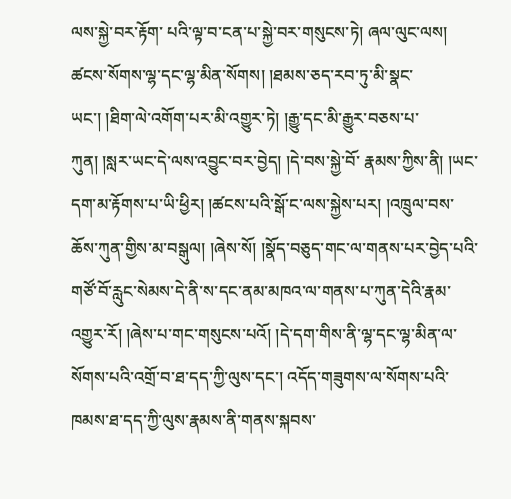ལས་སྐྱེ་བར་རྟོག་ པའི་ལྟ་བ་ངན་པ་སྐྱེ་བར་གསུངས་ཏེ། ཞལ་ལུང་ལས། ཚངས་སོགས་ལྷ་དང་ལྷ་མིན་སོགས། །ཐམས་ཅད་རབ་ཏུ་མི་སྣང་ཡང་། །ཐིག་ལེ་འགོག་པར་མི་འགྱུར་ཏེ། །རྒྱུ་དང་མི་རྒྱུར་བཅས་པ་ཀུན། །སླར་ཡང་དེ་ལས་འབྱུང་བར་བྱེད། །དེ་བས་སྐྱེ་བོ་ རྣམས་ཀྱིས་ནི། །ཡང་དག་མ་རྟོགས་པ་ཡི་ཕྱིར། །ཚངས་པའི་སྒོ་ང་ལས་སྐྱེས་པར། །འཁྲུལ་བས་ཆོས་ཀུན་གྱིས་མ་བསྒུལ། །ཞེས་སོ། །སྣོད་བཅུད་གང་ལ་གནས་པར་བྱེད་པའི་གཙོ་བོ་རླུང་སེམས་དེ་ནི་ས་དང་ནམ་མཁའ་ལ་གནས་པ་ཀུན་དེའི་རྣམ་ འགྱུར་རོ། །ཞེས་པ་གང་གསུངས་པའོ། །དེ་དག་གིས་ནི་ལྷ་དང་ལྷ་མིན་ལ་སོགས་པའི་འགྲོ་བ་ཐ་དད་ཀྱི་ལུས་དང་། འདོད་གཟུགས་ལ་སོགས་པའི་ཁམས་ཐ་དད་ཀྱི་ལུས་རྣམས་ནི་གནས་སྐབས་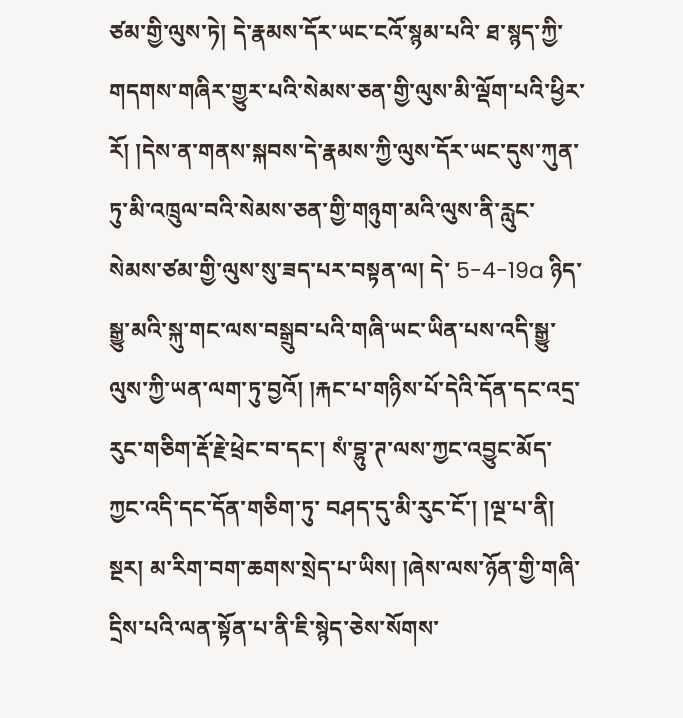ཙམ་གྱི་ལུས་ཏེ། དེ་རྣམས་དོར་ཡང་ངའོ་སྙམ་པའི་ ཐ་སྙད་ཀྱི་གདགས་གཞིར་གྱུར་པའི་སེམས་ཅན་གྱི་ལུས་མི་ལྡོག་པའི་ཕྱིར་རོ། །དེས་ན་གནས་སྐབས་དེ་རྣམས་ཀྱི་ལུས་དོར་ཡང་དུས་ཀུན་ཏུ་མི་འཁྲུལ་བའི་སེམས་ཅན་གྱི་གཉུག་མའི་ལུས་ནི་རླུང་སེམས་ཙམ་གྱི་ལུས་སུ་ཟད་པར་བསྟན་ལ། དེ་ 5-4-19a ཉིད་སྒྱུ་མའི་སྐུ་གང་ལས་བསྒྲུབ་པའི་གཞི་ཡང་ཡིན་པས་འདི་སྒྱུ་ལུས་ཀྱི་ཡན་ལག་ཏུ་བྱའོ། །རྐང་པ་གཉིས་པོ་དེའི་དོན་དང་འདྲ་རུང་གཅིག་རྡོ་རྗེ་ཕྲེང་བ་དང་། སཾ་བྷུ་ཊ་ལས་ཀྱང་འབྱུང་མོད་ཀྱང་འདི་དང་དོན་གཅིག་ཏུ་ བཤད་དུ་མི་རུང་ངོ་། །ལྔ་པ་ནི། སྔར། མ་རིག་བག་ཆགས་སྲེད་པ་ཡིས། །ཞེས་ལས་ཉོན་གྱི་གཞི་དྲིས་པའི་ལན་སྟོན་པ་ནི་ཇི་སྙེད་ཅེས་སོགས་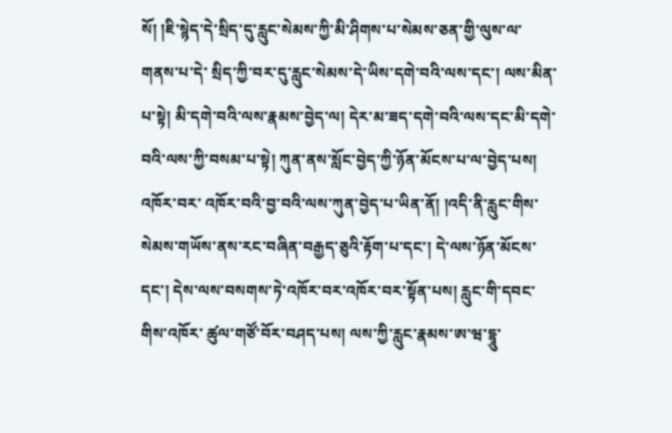སོ། །ཇི་སྙེད་དེ་སྲིད་དུ་རླུང་སེམས་ཀྱི་མི་ཤིགས་པ་སེམས་ཅན་གྱི་ལུས་ལ་གནས་པ་དེ་ སྲིད་ཀྱི་བར་དུ་རླུང་སེམས་དེ་ཡིས་དགེ་བའི་ལས་དང་། ལས་མིན་པ་སྟེ། མི་དགེ་བའི་ལས་རྣམས་བྱེད་ལ། དེར་མ་ཟད་དགེ་བའི་ལས་དང་མི་དགེ་བའི་ལས་ཀྱི་བསམ་པ་སྟེ། ཀུན་ནས་སློང་བྱེད་ཀྱི་ཉོན་མོངས་པ་ལ་བྱེད་པས། འཁོར་བར་ འཁོར་བའི་བྱ་བའི་ལས་ཀུན་བྱེད་པ་ཡིན་ནོ། །འདི་ནི་རླུང་གིས་སེམས་གཡོས་ནས་རང་བཞིན་བརྒྱད་ཅུའི་རྟོག་པ་དང་། དེ་ལས་ཉོན་མོངས་དང་། དེས་ལས་བསགས་ཏེ་འཁོར་བར་འཁོར་བར་སྟོན་པས། རླུང་གི་དབང་གིས་འཁོར་ ཚུལ་གཙོ་བོར་བཤད་པས། ལས་ཀྱི་རླུང་རྣམས་ཨ་ཝ་དྷཱུ་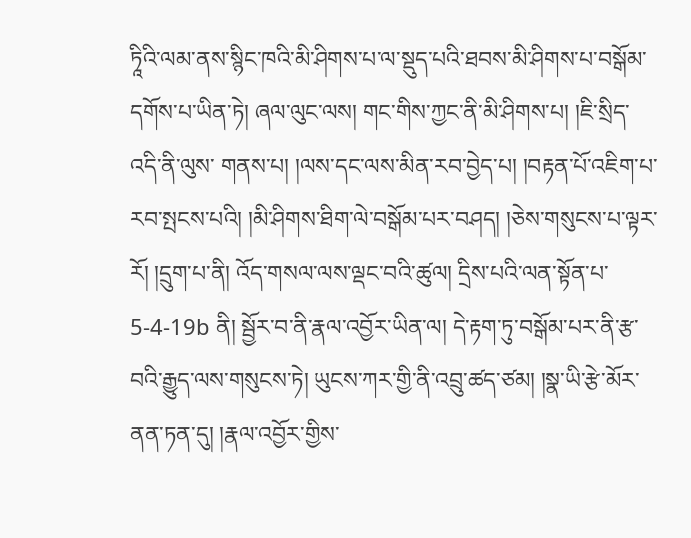ཏཱིའི་ལམ་ནས་སྙིང་ཁའི་མི་ཤིགས་པ་ལ་སྡུད་པའི་ཐབས་མི་ཤིགས་པ་བསྒོམ་དགོས་པ་ཡིན་ཏེ། ཞལ་ལུང་ལས། གང་གིས་ཀྱང་ནི་མི་ཤིགས་པ། །ཇི་སྲིད་འདི་ནི་ལུས་ གནས་པ། །ལས་དང་ལས་མིན་རབ་བྱེད་པ། །བརྟན་པོ་འཇིག་པ་རབ་སྤངས་པའི། །མི་ཤིགས་ཐིག་ལེ་བསྒོམ་པར་བཤད། །ཅེས་གསུངས་པ་ལྟར་རོ། །དྲུག་པ་ནི། འོད་གསལ་ལས་ལྡང་བའི་ཚུལ། དྲིས་པའི་ལན་སྟོན་པ་ 5-4-19b ནི། སྦྱོར་བ་ནི་རྣལ་འབྱོར་ཡིན་ལ། དེ་རྟག་ཏུ་བསྒོམ་པར་ནི་རྩ་བའི་རྒྱུད་ལས་གསུངས་ཏེ། ཡུངས་ཀར་གྱི་ནི་འབྲུ་ཚད་ཙམ། །སྣ་ཡི་རྩེ་མོར་ནན་ཏན་དུ། །རྣལ་འབྱོར་གྱིས་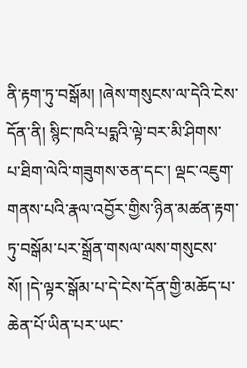ནི་རྟག་ཏུ་བསྒོམ། །ཞེས་གསུངས་ལ་དེའི་ངེས་དོན་ནི། སྙིང་ཁའི་པདྨའི་ལྟེ་བར་མི་ཤིགས་ པ་ཐིག་ལེའི་གཟུགས་ཅན་དང་། ལྡང་འཇུག་གནས་པའི་རྣལ་འབྱོར་གྱིས་ཉིན་མཚན་རྟག་ཏུ་བསྒོམ་པར་སྒྲོན་གསལ་ལས་གསུངས་སོ། །དེ་ལྟར་སྒོམ་པ་དེ་ངེས་དོན་གྱི་མཆོད་པ་ཆེན་པོ་ཡིན་པར་ཡང་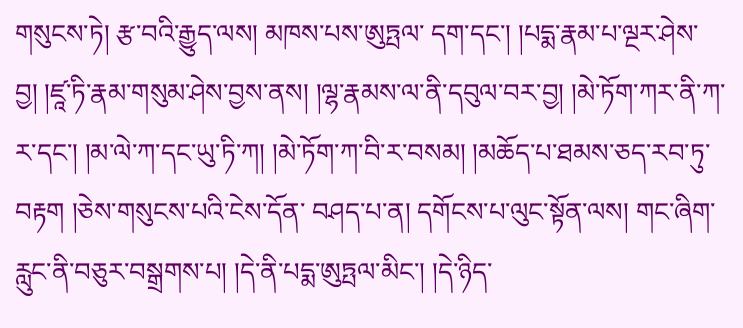གསུངས་ཏེ། རྩ་བའི་རྒྱུད་ལས། མཁས་པས་ཨུཏྤལ་ དག་དང་། །པདྨ་རྣམ་པ་ལྔར་ཤེས་བྱ། །ཛཱ་ཏི་རྣམ་གསུམ་ཤེས་བྱས་ནས། །ལྷ་རྣམས་ལ་ནི་དབུལ་བར་བྱ། །མེ་ཏོག་ཀར་ནི་ཀ་ར་དང་། །མ་ལེ་ཀ་དང་ཡུ་ཏི་ཀ། །མེ་ཏོག་ཀ་བི་ར་བསམ། །མཆོད་པ་ཐམས་ཅད་རབ་ཏུ་བརྟག །ཅེས་གསུངས་པའི་ངེས་དོན་ བཤད་པ་ན། དགོངས་པ་ལུང་སྟོན་ལས། གང་ཞིག་རླུང་ནི་བཅུར་བསྒྲགས་པ། །དེ་ནི་པདྨ་ཨུཏྤལ་མིང་། །དེ་ཉིད་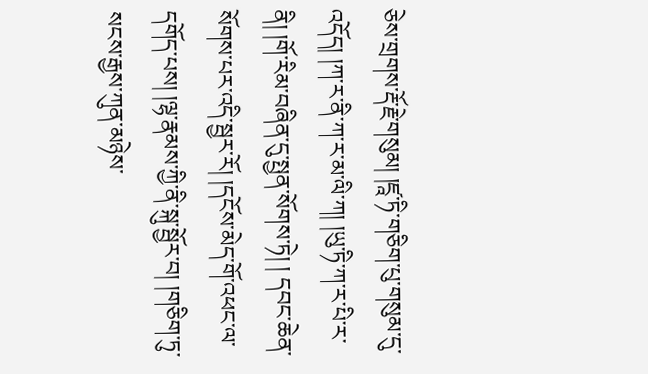ཅེས་གྲགས་རྡོ་རྗེ་གསུམ། །ཛཱ་ཏི་གཅིག་པུ་གསུམ་དུ་འདོད། །ཀ་ར་ནི་ཀ་ར་མ་ལི་ཀ། །ཡུ་ཏི་ཀ་ར་པི་ར་ནི། །གོ་རིམ་བཞིན་དུ་སྤྱན་སོགས་ཏེ། ། དབང་ཆེན་སོགས་པར་འདི་སྦྱར་རོ། །དངོས་མེད་གོ་འཕང་ལ་དགོད་པས། །ལྷ་རྣམས་ཀྱི་ནི་སྐུ་སྦྱོར་བ། །གཅིག་ཏུ་སངས་རྒྱས་ཀུན་མཉེས་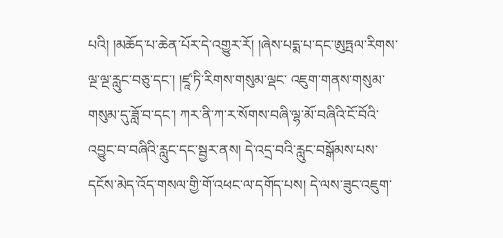པའི། །མཆོད་པ་ཆེན་པོར་དེ་འགྱུར་རོ། །ཞེས་པདྨ་པ་དང་ཨུཏྤལ་རིགས་ལྔ་ལྔ་རླུང་བཅུ་དང་། །ཛཱ་ཏི་རིགས་གསུམ་ལྡང་ འཇུག་གནས་གསུམ་གསུམ་དུ་ཟློ་བ་དང་། ཀར་ནི་ཀ་ར་སོགས་བཞི་ལྷ་མོ་བཞིའི་ངོ་བོའི་འབྱུང་བ་བཞིའི་རླུང་དང་སྦྱར་ནས། དེ་འདྲ་བའི་རླུང་བསྒོམས་པས་དངོས་མེད་འོད་གསལ་གྱི་གོ་འཕང་ལ་དགོད་པས། དེ་ལས་ཟུང་འཇུག་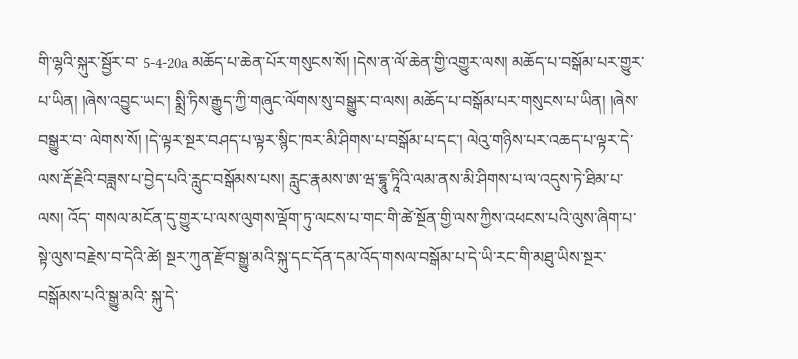གི་ལྷའི་སྐུར་སྦྱོར་བ་ 5-4-20a མཆོད་པ་ཆེན་པོར་གསུངས་སོ། །དེས་ན་ལོ་ཆེན་གྱི་འགྱུར་ལས། མཆོད་པ་བསྒོམ་པར་གྱུར་པ་ཡིན། །ཞེས་འབྱུང་ཡང་། སྨྲི་ཏིས་རྒྱུད་ཀྱི་གཞུང་ལོགས་སུ་བསྒྱུར་བ་ལས། མཆོད་པ་བསྒོམ་པར་གསུངས་པ་ཡིན། །ཞེས་བསྒྱུར་བ་ ལེགས་སོ། །དེ་ལྟར་སྔར་བཤད་པ་ལྟར་སྙིང་ཁར་མི་ཤིགས་པ་བསྒོམ་པ་དང་། ལེའུ་གཉིས་པར་འཆད་པ་ལྟར་དེ་ལས་རྡོ་རྗེའི་བཟླས་པ་བྱེད་པའི་རླུང་བསྒོམས་པས། རླུང་རྣམས་ཨ་ཝ་དྷཱུ་ཏཱིའི་ལམ་ནས་མི་ཤིགས་པ་ལ་འདུས་ཏེ་ཐིམ་པ་ལས། འོད་ གསལ་མངོན་དུ་གྱུར་པ་ལས་ལུགས་ལྡོག་ཏུ་ལངས་པ་གང་གི་ཚེ་སྔོན་གྱི་ལས་ཀྱིས་འཕངས་པའི་ལུས་ཞིག་པ་སྟེ་ལུས་བརྗེས་བ་དེའི་ཚེ། སྔར་ཀུན་རྫོབ་སྒྱུ་མའི་སྐུ་དང་དོན་དམ་འོད་གསལ་བསྒོམ་པ་དེ་ཡི་རང་གི་མཐུ་ཡིས་སྔར་བསྒོམས་པའི་སྒྱུ་མའི་ སྐུ་དེ་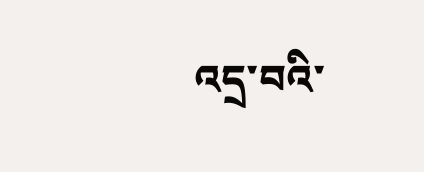འདྲ་བའི་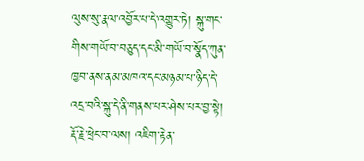ལུས་སུ་རྣལ་འབྱོར་པ་དེ་འགྱུར་ཏེ། སྐུ་གང་གིས་གཡོ་བ་བཅུད་དང་མི་གཡོ་བ་སྣོད་ཀུན་ཁྱབ་ནས་ནམ་མཁའ་དང་མཉམ་པ་ཉིད་དེ་འདྲ་བའི་སྐུ་དེ་ནི་གནས་པར་ཤེས་པར་བྱ་སྟེ། རྡོ་རྗེ་ཕྲེང་བ་ལས། འཇིག་རྟེན་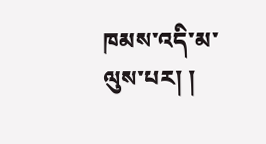ཁམས་འདི་མ་ལུས་པར། །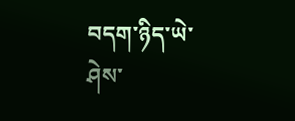བདག་ཉིད་ཡེ་ཤེས་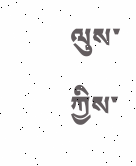ལུས་ཀྱིས་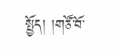སྤྱོད། །གཙོ་བོ་